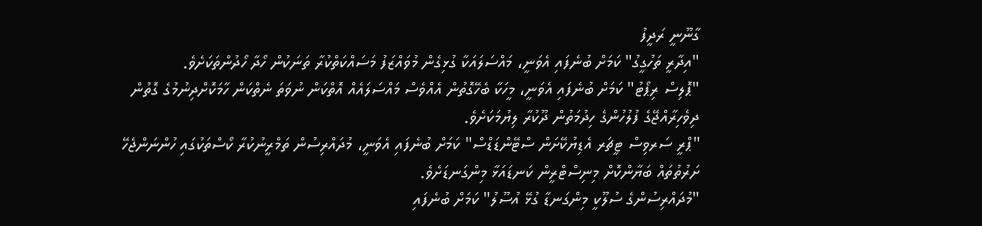ގާނޫނީ ރަދީފު
"އިދާރީ ތަހުގީގު" ކަމަށް ބުނެފައި އެވަނީ، މައްސަލައަކާ ގުޅިގެން މުވައްޒަފު މަސައްކަތްކުރާ ތަނަކުން ހޯދާ ހޯދުންތަކަށެވެ.
"ޕޮލިސް ރިޕޯޓު" ކަމަށް ބުނެފައި އެވަނީ، މީހަކާ ބެހޭގޮތުން އެއްވެސް މައްސަލައެއް އޮތްކަން ނުވަތަ ނެތްކަން ހާމަކޮށްދިނުމުގެ ގޮތުން ދިވެހިރާއްޖޭގެ ފުލުހުންގެ ހިދުމަތުން ދޫކުރާ ލިޔުމަކަށެވެ.
"ޕްރީ ސަރވިސް ޓީޗަރ އެޑިޔުކޭށަން ސްޓޭންޑަޑްސް" ކަމަށް ބުނެފައި އެވަނީ، މުދައްރިސުން ތަމްރީނުކުރާ ކޯސްތަކުގައި ހުންނަންޖެހޭ ށަރުތުތައް ބަޔާންކޮށް މިނިސްޓްރީން ކަނޑައަޅާ މިންގަނޑަށެވެ.
"މުދައްރިސުންގެ ސުލޫކީ މިންގަނޑާ ގުޅޭ އުސޫލު" ކަމަށް ބުނެފައި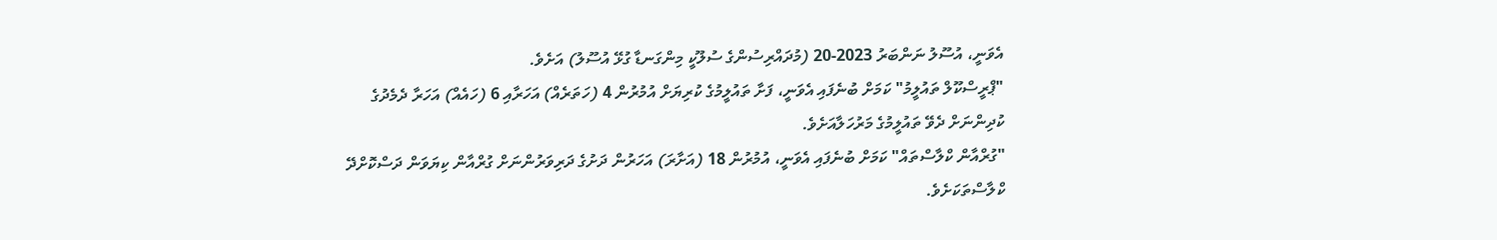އެވަނީ، އުސޫލު ނަންބަރު 2023-20 (މުދައްރިސުންގެ ސުލޫކީ މިންގަނޑާ ގުޅޭ އުސޫލު) އަށެވެ.
"ޕްރީސްކޫލް ތައުލީމު" ކަމަށް ބުނެފައި އެވަނީ، ފަށާ ތައުލީމުގެ ކުރިޔަށް އުމުރުން 4 (ހަތަރެއް) އަހަރާއި 6 (ހައެއް) އަހަރާ ދެމެދުގެ ކުދިންނަށް ދެވޭ ތައުލީމުގެ މަރުހަލާއަށެވެ.
"ގުރްއާން ކްލާސްތައް" ކަމަށް ބުނެފައި އެވަނީ، އުމުރުން 18 (އަށާރަ) އަހަރުން ދަށުގެ ދަރިވަރުންނަށް ގުރްއާން ކިޔަވަން ދަސްކޮށްދޭ ކްލާސްތަކަށެވެ.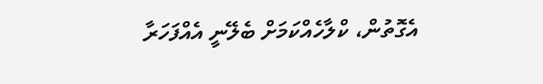އެގޮތުން، ކްލާހެއްކަމަށް ބެލޭނީ އެއްފަހަރާ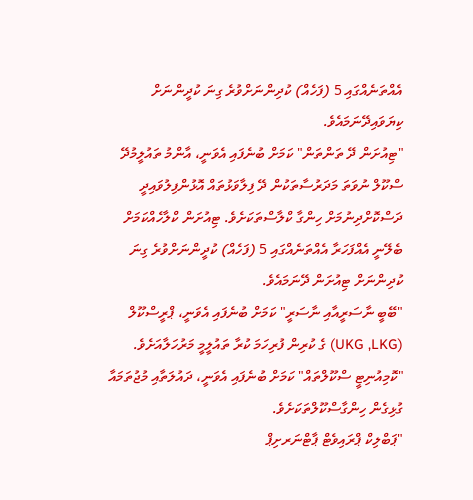އެއްތަނެއްގައި 5 (ފަހެއް) ކުދިންނަށްވުރެ ގިނަ ކުދީންނަށް ކިޔަވައިދޭނަމައެވެ.
"ޓިއުށަން ދޭ ތަންތަން" ކަމަށް ބުނެފައި އެވަނީ، އާންމު ތައުލީމުދޭ ސްކޫލް ނުވަތަ މަދަރުސާތަކުން ދޭ ފިލާވަޅުތައް އޮޅުންފިލުވައިދީ ދަސްކޮށްދިނުމަށް ހިންގާ ކްލާސްތަކަށެވެ. ޓިއުށަން ކްލާހެއްކަމަށް ބެލޭނީ އެއްފަހަރާ އެއްތަނެއްގައި 5 (ފަހެއް) ކުދީންނަށްވުރެ ގިނަ ކުދިންނަށް ޓިއުށަން ދޭނަމައެވެ.
"ބޭބީ ނާސަރީއާއި ނާސަރީ" ކަމަށް ބުނެފައި އެވަނީ، ޕްރީސްކޫލް (UKG ,LKG) ގެ ކުރިން ފުރިހަމަ ކުރާ ތައުލީމީ މަރުހަލާއަށެވެ.
"ކޮމިއުނިޓީ ސްކޫލްތައް" ކަމަށް ބުނެފައި އެވަނީ، ދައުލަތާއި މުޖުތަމައާ ގުޅިގެން ހިންގާސްކޫލްތަކަށެވެ.
"ޕަބްލިކް ޕްރައިވެޓް ޕާޓްނަރށިޕް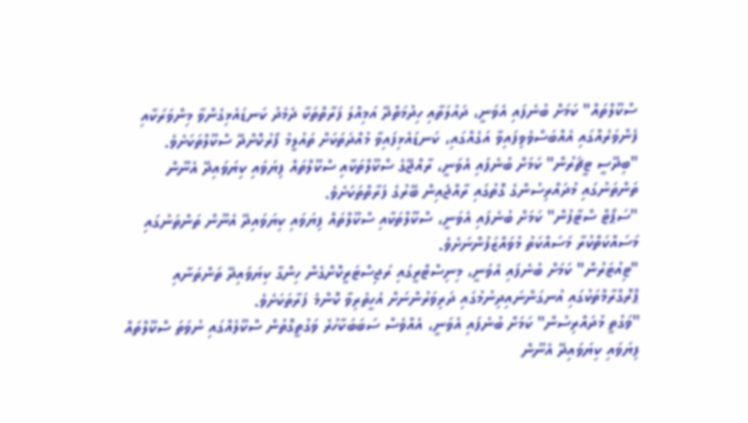ސްކޫލްތައް" ކަމަށް ބުނެފައި އެވަނީ، ދައުލަތާއި ހިދުމަތްދޭ އަމިއްލަ ފަރާތްތަކާ ދެމެދު ކަނޑައެޅިގެންވާ މިންވަރަކާއި ފެންވަރެއްގައި އެއްބަސްވެވިފައިވާ އަގެއްގައި، ކަނޑައެޅިފައިވާ މުއްދަތަކަށް ތައުލީމު ފޯރުކޮށްދޭ ސްކޫލްތަކަށެވެ.
"ބިދޭސީ ޓީޗަރުން" ކަމަށް ބުނެފައި އެވަނީ، ރާއްޖޭގެ ސްކޫލްތަކާއި ސްކޫލްތައް ފިޔަވައި ކިޔަވައިދޭ އެނޫން ތަންތަނުގައި މުދައްރިސުންގެ ގޮތުގައި ރާއްޖެއިން ބޭރުގެ ފަރާތްތަކަށެވެ.
"ސަޕޯޓް ސްޓާފުން" ކަމަށް ބުނެފައި އެވަނީ، ސްކޫލްތަކާއި ސްކޫލްތައް ފިޔަވައި ކިޔަވައިދޭ އެނޫން ތަންތަނުގައި މަސައްކަތްކުރާ މަސައްކަތު މުވައްޒަފުންނަށެވެ.
"ޓިއުޓަރުން" ކަމަށް ބުނެފައި އެވަނީ، މިނިސްޓްރީގައި ރަޖިސްޓަރީކޮށްގެން ހިންގާ ކިޔަވައިދޭ ތަންތަނާއި ޕްރޮގްރާމްތަކުގައި އުނގަންނައިދިނުމުގައި ދަރިވަރުންނަށް އެހީތެރިވާ ކޮންމެ ފަރާތަކަށެވެ.
"ވަގުތީ މުދައްރިސުން" ކަމަށް ބުނެފައި އެވަނީ، އެއްވެސް ސަބަބަކާހުރެ ވަގުތީގޮތުން ސްކޫލެއްގައި ނުވަތަ ސްކޫލްތައް ފިޔަވައި ކިޔަވައިދޭ އެނޫން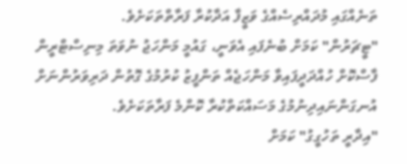ތަނެއްގައި މުދައްރިސެއްގެ ވަޒީފާ އަދާކުރާ ފަރާތްތަކަށެވެ.
"ޓީޗަރުން" ކަމަށް ބުނެފައި އެވަނީ، ގައުމީ މަންހަޖު ނުވަތަ މިނިސްޓްރީން ފާސްކޮށް ހުއްދަދީފައިވާ މަންހަޖެއް ތަންފީޒު ކުރުމުގެ ގޮތުން ދަރިވަރުންނަށް އުނގަންނައިދިނުމުގެ މަސައްކަތްކުރާ ކޮންމެ ފަރާތަކަށެވެ.
"އިދާރީ ތަހުގީގު" ކަމަށް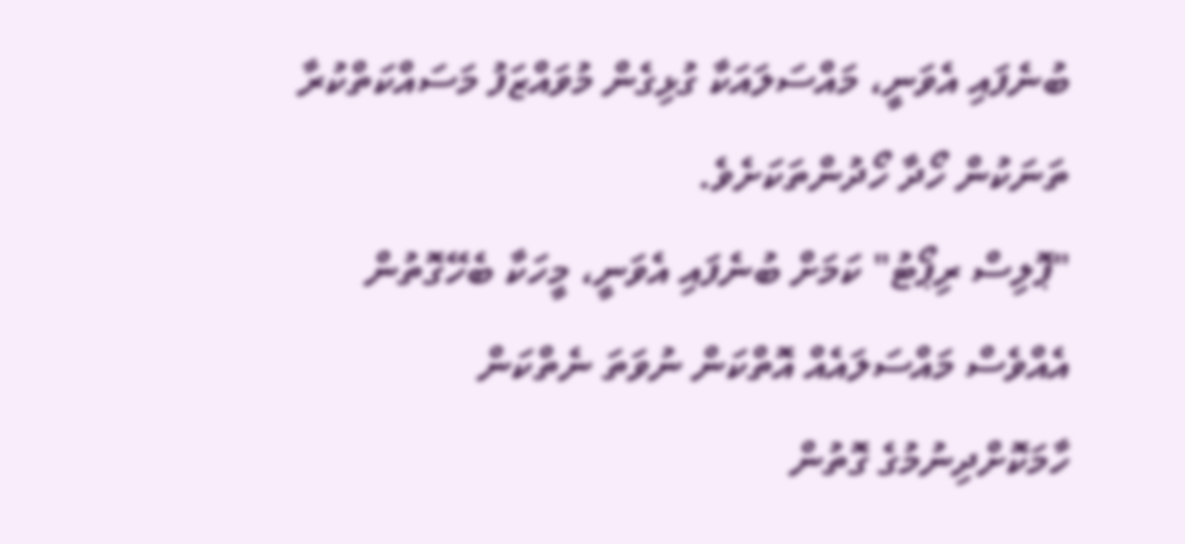ބުނެފައި އެވަނީ، މައްސަލައަކާ ގުޅިގެން މުވައްޒަފު މަސައްކަތްކުރާ ތަނަކުން ހޯދާ ހޯދުންތަކަށެވެ.
"ޕޮލިސް ރިޕޯޓު" ކަމަށް ބުނެފައި އެވަނީ، މީހަކާ ބެހޭގޮތުން އެއްވެސް މައްސަލައެއް އޮތްކަން ނުވަތަ ނެތްކަން ހާމަކޮށްދިނުމުގެ ގޮތުން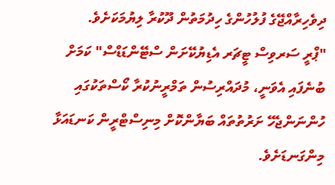ދިވެހިރާއްޖޭގެ ފުލުހުންގެ ހިދުމަތުން ދޫކުރާ ލިޔުމަކަށެވެ.
"ޕްރީ ސަރވިސް ޓީޗަރ އެޑިޔުކޭށަން ސްޓޭންޑަޑްސް" ކަމަށް ބުނެފައި އެވަނީ، މުދައްރިސުން ތަމްރީނުކުރާ ކޯސްތަކުގައި ހުންނަންޖެހޭ ށަރުތުތައް ބަޔާންކޮށް މިނިސްޓްރީން ކަނޑައަޅާ މިންގަނޑަށެވެ.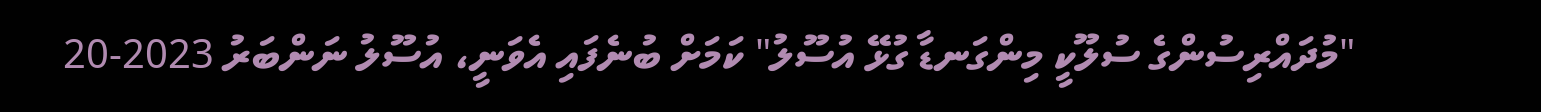"މުދައްރިސުންގެ ސުލޫކީ މިންގަނޑާ ގުޅޭ އުސޫލު" ކަމަށް ބުނެފައި އެވަނީ، އުސޫލު ނަންބަރު 2023-20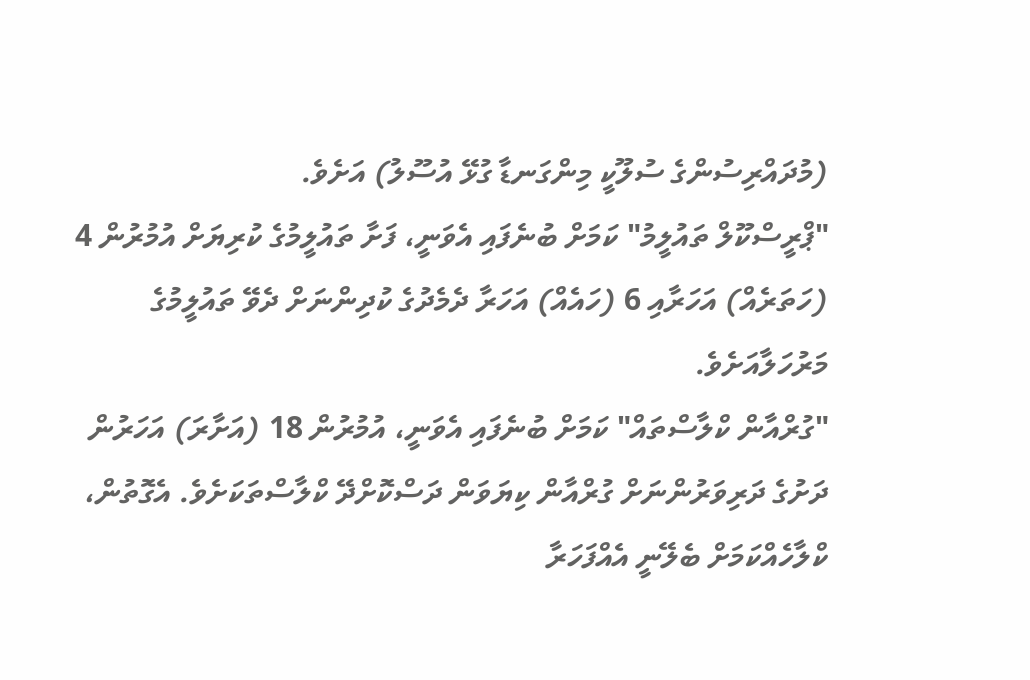(މުދައްރިސުންގެ ސުލޫކީ މިންގަނޑާ ގުޅޭ އުސޫލު) އަށެވެ.
"ޕްރީސްކޫލް ތައުލީމު" ކަމަށް ބުނެފައި އެވަނީ، ފަށާ ތައުލީމުގެ ކުރިޔަށް އުމުރުން 4 (ހަތަރެއް) އަހަރާއި 6 (ހައެއް) އަހަރާ ދެމެދުގެ ކުދިންނަށް ދެވޭ ތައުލީމުގެ މަރުހަލާއަށެވެ.
"ގުރްއާން ކްލާސްތައް" ކަމަށް ބުނެފައި އެވަނީ، އުމުރުން 18 (އަށާރަ) އަހަރުން ދަށުގެ ދަރިވަރުންނަށް ގުރްއާން ކިޔަވަން ދަސްކޮށްދޭ ކްލާސްތަކަށެވެ. އެގޮތުން، ކްލާހެއްކަމަށް ބެލޭނީ އެއްފަހަރާ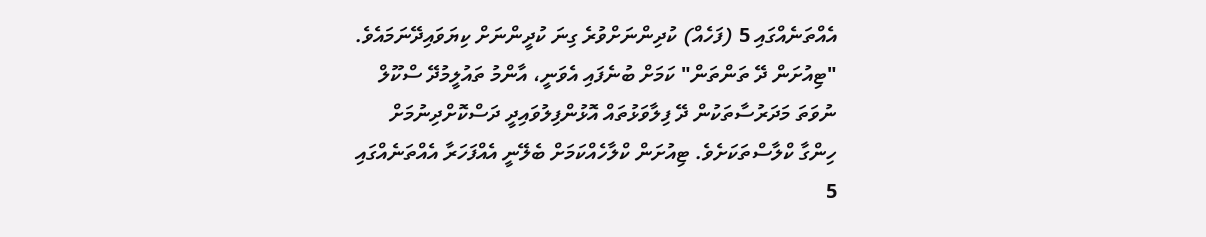އެއްތަނެއްގައި 5 (ފަހެއް) ކުދިންނަށްވުރެ ގިނަ ކުދީންނަށް ކިޔަވައިދޭނަމައެވެ.
"ޓިއުށަން ދޭ ތަންތަން" ކަމަށް ބުނެފައި އެވަނީ، އާންމު ތައުލީމުދޭ ސްކޫލް ނުވަތަ މަދަރުސާތަކުން ދޭ ފިލާވަޅުތައް އޮޅުންފިލުވައިދީ ދަސްކޮށްދިނުމަށް ހިންގާ ކްލާސްތަކަށެވެ. ޓިއުށަން ކްލާހެއްކަމަށް ބެލޭނީ އެއްފަހަރާ އެއްތަނެއްގައި 5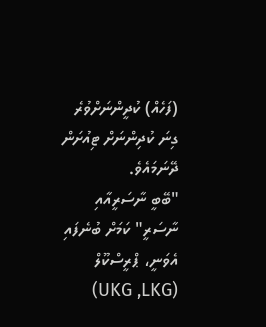(ފަހެއް) ކުދީންނަށްވުރެ ގިނަ ކުދިންނަށް ޓިއުށަން ދޭނަމައެވެ.
"ބޭބީ ނާސަރީއާއި ނާސަރީ" ކަމަށް ބުނެފައި އެވަނީ، ޕްރީސްކޫލް (UKG ,LKG)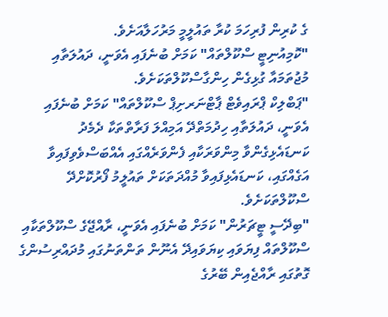ގެ ކުރިން ފުރިހަމަ ކުރާ ތައުލީމީ މަރުހަލާއަށެވެ.
"ކޮމިއުނިޓީ ސްކޫލްތައް" ކަމަށް ބުނެފައި އެވަނީ، ދައުލަތާއި މުޖުތަމައާ ގުޅިގެން ހިންގާސްކޫލްތަކަށެވެ.
"ޕަބްލިކް ޕްރައިވެޓް ޕާޓްނަރށިޕް ސްކޫލްތައް" ކަމަށް ބުނެފައި އެވަނީ، ދައުލަތާއި ހިދުމަތްދޭ އަމިއްލަ ފަރާތްތަކާ ދެމެދު ކަނޑައެޅިގެންވާ މިންވަރަކާއި ފެންވަރެއްގައި އެއްބަސްވެވިފައިވާ އަގެއްގައި، ކަނޑައެޅިފައިވާ މުއްދަތަކަށް ތައުލީމު ފޯރުކޮށްދޭ ސްކޫލްތަކަށެވެ.
"ބިދޭސީ ޓީޗަރުން" ކަމަށް ބުނެފައި އެވަނީ، ރާއްޖޭގެ ސްކޫލްތަކާއި ސްކޫލްތައް ފިޔަވައި ކިޔަވައިދޭ އެނޫން ތަންތަނުގައި މުދައްރިސުންގެ ގޮތުގައި ރާއްޖެއިން ބޭރުގެ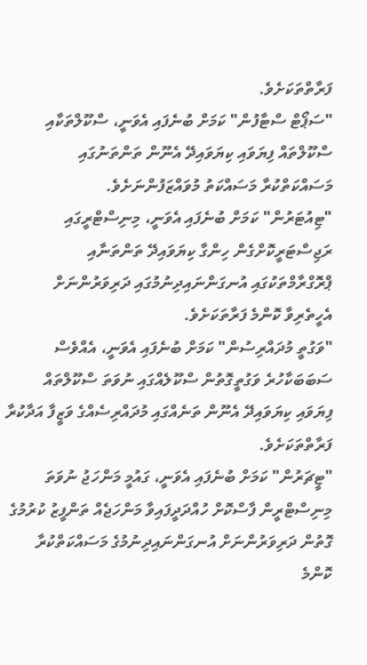ފަރާތްތަކަށެވެ.
"ސަޕޯޓް ސްޓާފުން" ކަމަށް ބުނެފައި އެވަނީ، ސްކޫލްތަކާއި ސްކޫލްތައް ފިޔަވައި ކިޔަވައިދޭ އެނޫން ތަންތަނުގައި މަސައްކަތްކުރާ މަސައްކަތު މުވައްޒަފުންނަށެވެ.
"ޓިއުޓަރުން" ކަމަށް ބުނެފައި އެވަނީ، މިނިސްޓްރީގައި ރަޖިސްޓަރީކޮށްގެން ހިންގާ ކިޔަވައިދޭ ތަންތަނާއި ޕްރޮގްރާމްތަކުގައި އުނގަންނައިދިނުމުގައި ދަރިވަރުންނަށް އެހީތެރިވާ ކޮންމެ ފަރާތަކަށެވެ.
"ވަގުތީ މުދައްރިސުން" ކަމަށް ބުނެފައި އެވަނީ، އެއްވެސް ސަބަބަކާހުރެ ވަގުތީގޮތުން ސްކޫލެއްގައި ނުވަތަ ސްކޫލްތައް ފިޔަވައި ކިޔަވައިދޭ އެނޫން ތަނެއްގައި މުދައްރިސެއްގެ ވަޒީފާ އަދާކުރާ ފަރާތްތަކަށެވެ.
"ޓީޗަރުން" ކަމަށް ބުނެފައި އެވަނީ، ގައުމީ މަންހަޖު ނުވަތަ މިނިސްޓްރީން ފާސްކޮށް ހުއްދަދީފައިވާ މަންހަޖެއް ތަންފީޒު ކުރުމުގެ ގޮތުން ދަރިވަރުންނަށް އުނގަންނައިދިނުމުގެ މަސައްކަތްކުރާ ކޮންމެ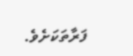ފަރާތަކަށެވެ.